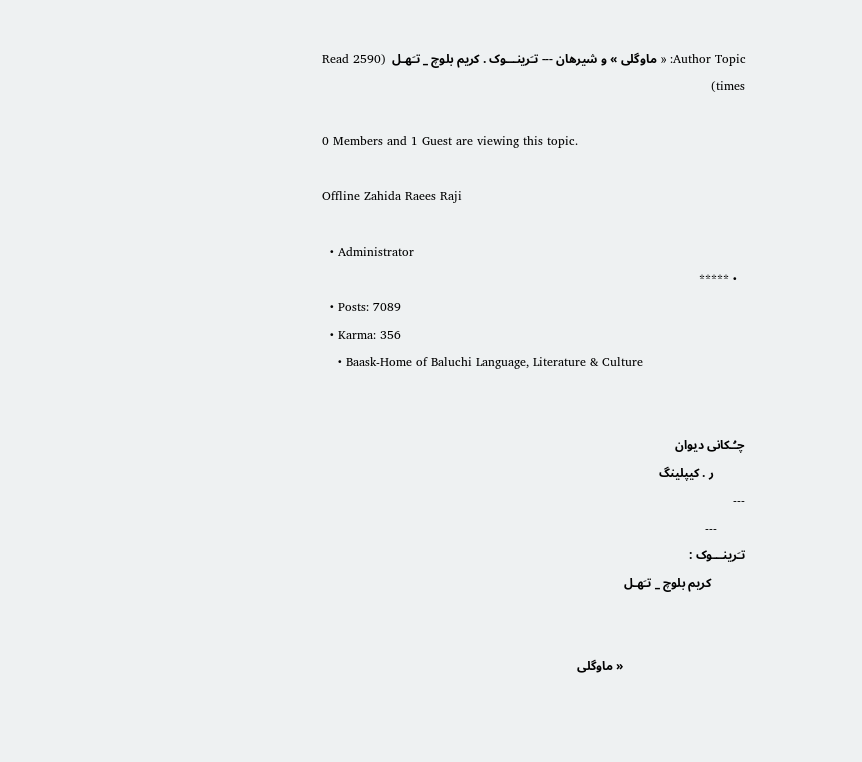Author Topic: « ماوگلی » و شيرهان --- تـَرینـــوک . کریم بلوچ _ تـَهـل  (Read 2590 times)

0 Members and 1 Guest are viewing this topic.

Offline Zahida Raees Raji

  • Administrator
  • *****
  • Posts: 7089
  • Karma: 356
    • Baask-Home of Baluchi Language, Literature & Culture


چـُـکانی دیوان
          ر . كيپلينگ
---
       ---
تـَرینـــوک :
           کریم بلوچ _ تـَهـل


                                       « ماوگلی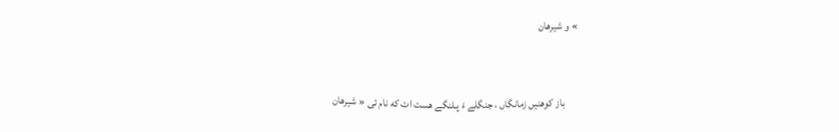» و شيرهان


      باز كوهنيں زمانگاں ، جنگلے ءَ پـلنگے هست ات كه نام ئی « شيرهان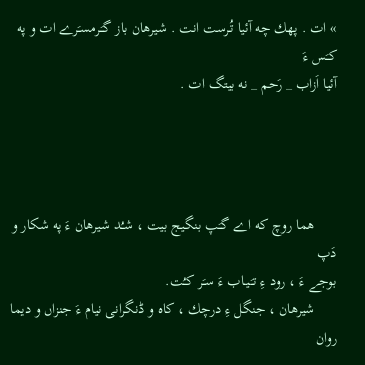» ات . پهك چه آئيا تُـرست انت . شيرهان باز گـَـرمسـَرے ات و په كـَس ءَ
آئيا اَزاب _ رَحم _ نه بيتگ ات .




      هما روچ كه اے گـَپ بنگيج بيت ، شـُد شيرهان ءَ په شكار و دَپ
بوجے ءَ ، رود ءِ تـَـيـاب ءَ سـَر كـُت.
      شيرهان ، جنگل ءِ درچك ، كاه و ڈنگرانی نيام ءَ جنزاں و ديما روان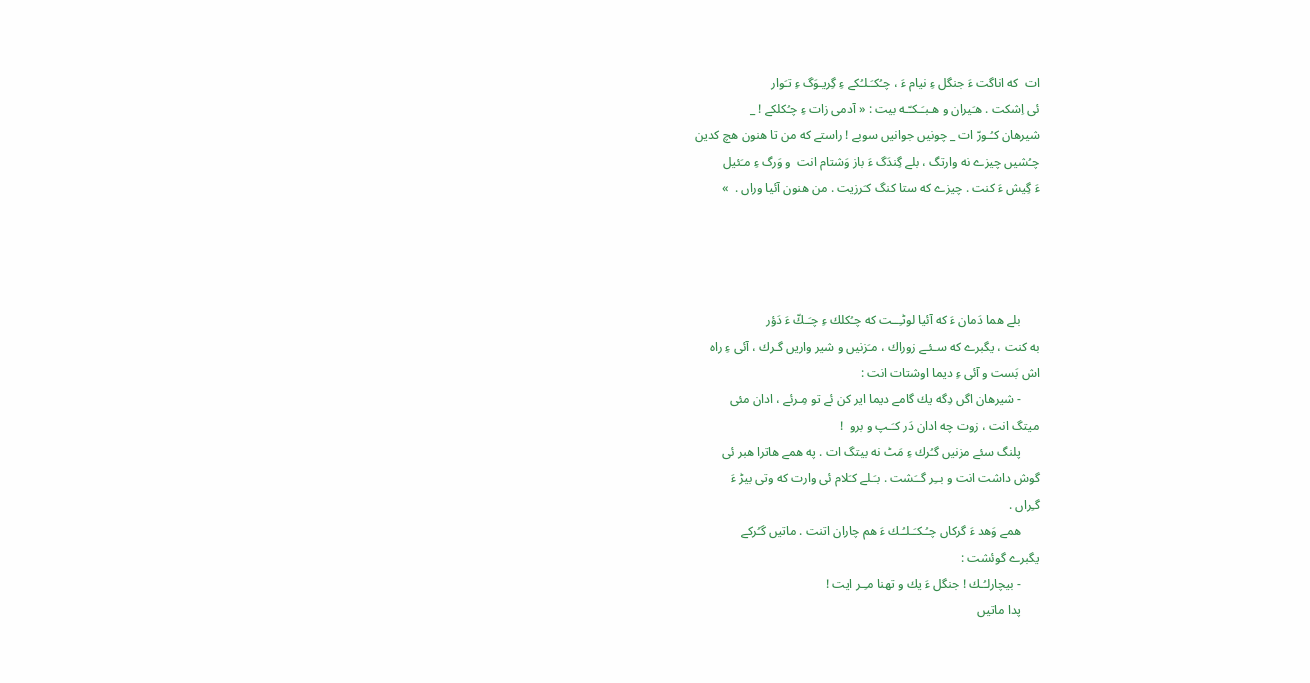ات  كه اناگت ءَ جنگل ءِ نيام ءَ ، چـُكـَـلـُكے ءِ گِريـوَگ ءِ تـَوار
ئی اِشكت . هـَيران و هـبـَـكـّـه بيت : « آدمی زات ءِ چـُكلكے ! _
شيرهان كـُـورّ ات _ چونيں جوانيں سوبے ! راستے كه من تا هنون هچ كدين
چـُشيں چيزے نه وارتگ ، بلے گِندَگ ءَ باز وَشتام انت  و وَرگ ءِ مـَئيل
ءَ‌ گِيش ءَ كنت . چيزے كه ستا كنگ كـَرزيت . من هنون آئيا وراں .  »




      بلے هما دَمان ءَ كه آئيا لوٹـِــت كه چـُكلك ءِ چـَـكّ ءَ دَؤر
به كنت ، يگبرے كه سـئـے زوراك ، مـَزنيں و شير واريں گـرك ، آئی ءِ راه
اش بَست و آئی ءِ ديما اوشتات انت :
      - شيرهان اگں دِگه يك گامے ديما اير كن ئے تو مِـرئے ، ادان مئی
ميتگ انت ، زوت چه ادان دَر كـَـپ و برو  !
      پلنگ سئے مزنيں گـُرك ءِ مَٹ نه بيتگ ات . په همے هاترا هبر ئی
گوش داشت انت و بــِر گــَشت . بـَـلے كـَلام ئی وارت كه وتی بيڑ ءَ
گـِراں .
      همے وَهد ءَ گركاں چـُـكـَـلـُـك ءَ هم چاران اتنت . ماتيں گـُركے
يگبرے گوئشت :
      - بيچارلـُـك ! جنگل ءَ يك و تهنا مـِـر ايت !
      پدا ماتيں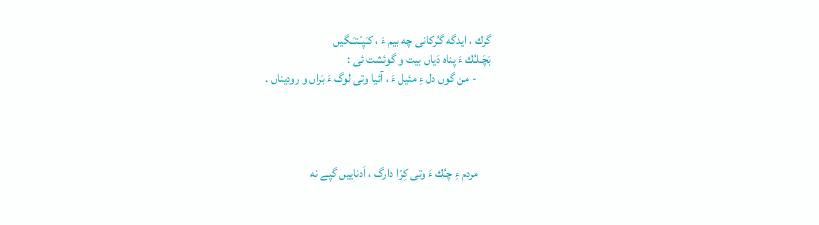گرك ، ايدگه گـُركانی چه بيم ءَ ، كـَپـْـتـَـگيں
بَچَـلـُك ءَ پناه دَياں بيت و گوئشت ئی :
      - من گوں دل ءِ مئيل ءَ ، آئيا وتی لوگ ءَ بَراں و روديناں .




     مردم ءِ چـُك ءَ وتی كِرّا دارگ ، اَدناييں گپے نه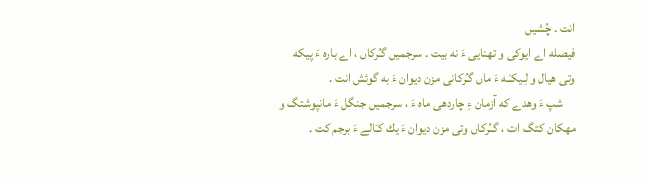انت . چُشيں
فيصله اے ايوكی و تهنايی ءَ نه بيت . سرجميں گـُركاں ، اے باره ءَ پيكه
وتی هيال و لِـيكـَـه ءَ ماں گـُركانی مزن ديوان ءَ به گوئش انت .
     شپ ءَ وهدے كه آزمان ءِ چاردهی ماه ءَ ، سرجميں جنگل ءَ مانپوشتگ و
مهكان كتگ ات ، گــُركاں وتی مزن ديوان ءَ يك كـَالے ءَ برجم كت .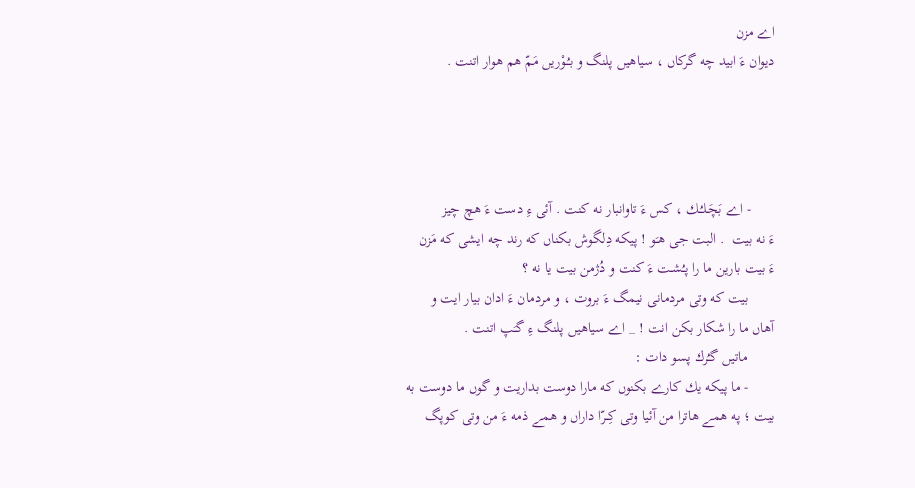اے مزن
ديوان ءَ ابيد چه گركاں ، سياهيں پلنگ و بـُـوْريں مَمّ هم هوار اتنت .




      - اے بَچَـلـُـك ، كس ءَ تاوانبار نه كنت . آئی ءِ دست ءَ هچ چيز
ءَ نه بيت  . البت جی هـَو ! پيكه دِلگوش بكناں كه رند چه ايشی كه مَزن
ءَ بيت بارين ما را پـُشـت ءَ كنت و دُژمن بيت يا نه ؟
       بيت كه وتی مردمانی نيمگ ءَ بروت ، و مردمان ءَ ادان بيار ايت و
آهاں ما را شكار بكن انت ! _ اے سياهيں پلنگ ءِ گـَپ اتنت .
       ماتيں گـُرك پسو دات :
       - ما پيكه يك كارے بكنوں كه مارا دوست بداريت و گوں ما دوست به
بيت ؛ په همے هاترا من آئيا وتی كِــرّا داراں و همے ذمه ءَ من وتی كوپگ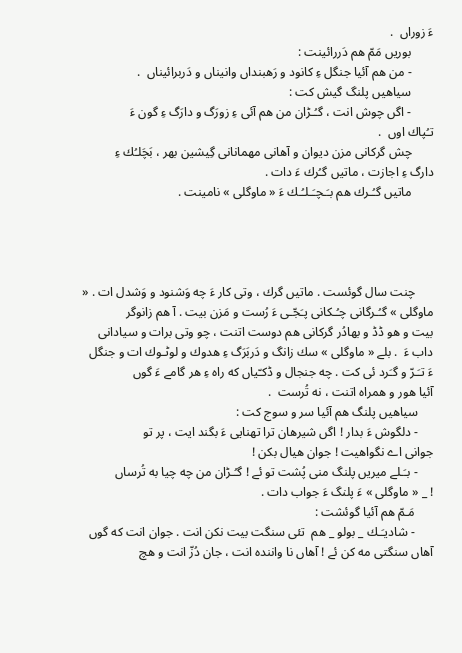ءَ زوراں  .
       بوريں مَمّ هم دَررائينت :
       - من هم آئيا جنگل ءِ كانود و رَهبنداں وانيناں و دَربرائيناں  .
       سياهيں پلنگ گيش كت :
       - اگں چوش انت ، گـُـڑان من هم آئی ءِ زورَگ و دارَگ ءِ گون ءَ
تـُپاك اوں  .
       چش گركانی مزن ديوان و آهانی مهمانانی گِيشين بهر ، بَچَلـُك ءِ
دارگ ءِ اجازت ، ماتيں گـُرك ءَ دات .
       ماتيں گـُـرك هم بـَـچـَـلـُـك ءَ « ماوگلی » نامينت .




      چنت سال گوئست . ماتيں گرك ، وتی كار ءَ چه وَشنود و وَشدل ات . «
ماوگلی » گـُـرگانی چـُـكانی پـَجّـی ءَ رُست و مَزن بيت . آ هم زانوگر
بيت و هو ڈڈ و بهادُر گركانی هم دوست اتنت ، چو وتی برات و سيادانی
داب ءَ  . بلے « ماوگلی » سك زانگ و دَربَرَگ ءِ هدوك و لوٹـوك ات و جنگل
ءَ تـَـرّ و گـَرد ئی كت . چه جنجال و ڈكـّياں كه راه ءِ هر گامے ءَ گوں
آئيا هور و همراه اتنت ، نه تُرست  .
     سياهيں پلنگ هم آئيا سر و سوج كت :
     - دلگوش ءَ بدار ! اگں شيرهان ترا تهنايی ءَ بگند ايت ، پر تو
جوانی اے نگواهيت ! جوان هيال بكن !
     - بـَـلے ميريں پلنگ منی پُشت تو ئے ! گـُـڑان من چه چيا به تُرساں
! _ « ماوگلی » ءَ پلنگ ءَ جواب دات .
      مَـمّ هم آئيا گوئشت :
      - شاديـَـك _ بولو _ هم  تئی سنگت بيت نكن انت . جوان انت كه گوں
آهاں سنگتی مه كن ئے ! آهاں نا واننده انت ، جان دُزّ انت و هچ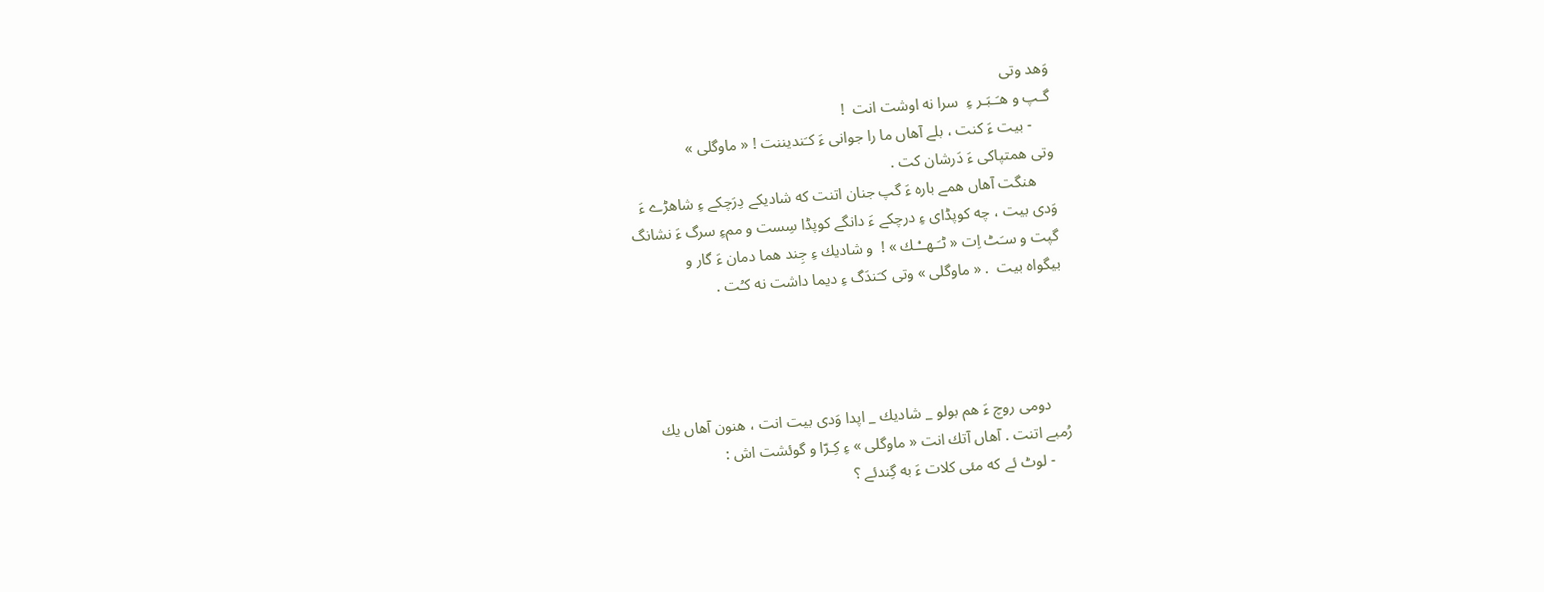وَهد وتی
گـپ و هـَـبَـر ءِ  سرا نه اوشت انت  !
     - بيت ءَ كنت ، بلے آهاں ما را جوانی ءَ كـَنديننت ! « ماوگلی »
وتی همتپاكی ءَ دَرشان كت .
     هنگت آهاں همے باره ءَ گپ جنان اتنت كه شاديكے دِرَچكے ءِ شاهڑے ءَ
وَدی بيت ، چه كوپڈای ءِ درچكے ءَ دانگے كوپڈا سِست و ممءِ سرگ ءَ نشانگ
گپت و سـَٹ اِت « ٹـَـهــْـك » !  و شاديك ءِ جِند هما دمان ءَ گار و
بيگواه بيت  . « ماوگلی » وتی كـَندَگ ءِ ديما داشت نه كـُت .




     دومی روچ ءَ هم بولو _ شاديك _ اپدا وَدی بيت انت ، هنون آهاں يك
رُمبے اتنت . آهاں آتك انت « ماوگلی » ءِ كِـرّا و گوئشت اش :
     - لوٹ ئے كه مئی كلات ءَ به گِندئے ؟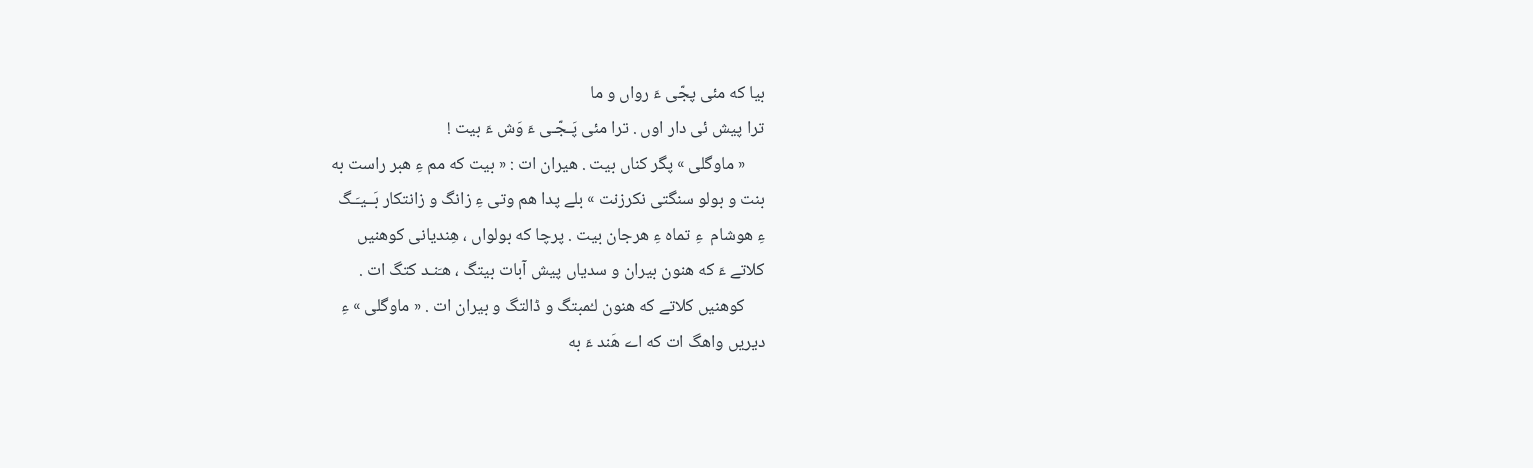بيا كه مئی پجّی ءَ رواں و ما
ترا پيش ئی دار اوں . ترا مئی پَـجّـی ءَ وَش ءَ بيت !
     « ماوگلی » پگر كناں بيت . هيران ات : « بيت كه مم ءِ هبر راست به
بنت و بولو سنگتی نكرزنت » بلے پدا هم وتی ءِ زانگ و زانتكار بَــيـَـگ
ءِ هوشام  ءِ تماه ءِ هرجان بيت . پرچا كه بولواں ، هِنديانی كوهنيں
كلاتے ءَ كه هنون بيران و سدياں پيش آبات بيتگ ، هـَنـد كتگ ات .
     كوهنيں كلاتے كه هنون لـُمبتگ و ڈالتگ و بيران ات . « ماوگلی » ءِ
ديريں واهگ ات كه اے هَند ءَ به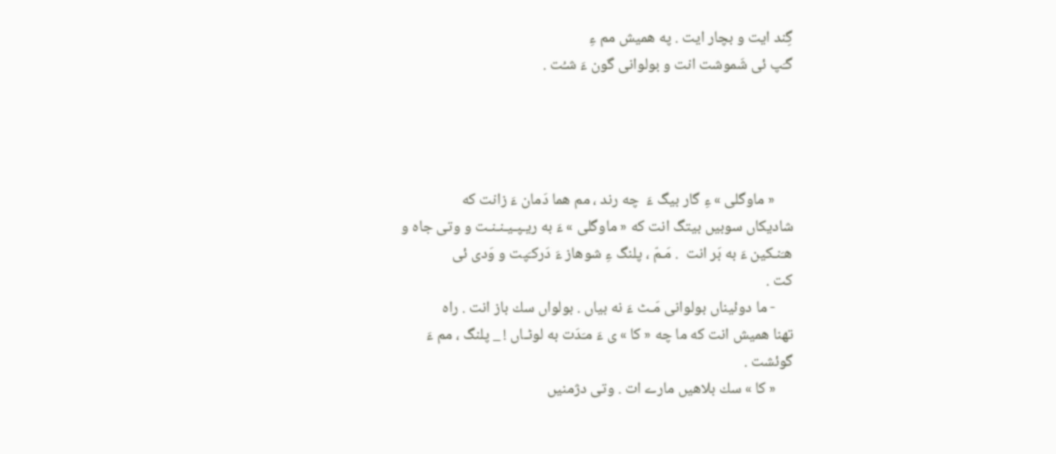گِند ايت و بچار ايت . په هميش مم ءِ
گـَپ ئی شَموشت انت و بولوانی گون ءَ شـُت .




     « ماوگلی » ءِ گار بيگ ءَ  چه رند ، مم هما دَمان ءَ زانت كه
شاديكاں سوبيں بيتگ انت كه « ماوگلی » ءَ به ريـپـيـنـنـت و وتی جاه و
هـَنـكين ءَ به بَر انت  . مَـمّ ، پلنگ ءِ شوهاز ءَ دَركـَپت و وَدی ئی
كت .
     - ما دوئيناں بولوانی مَـٹ ءَ نه بياں . بولواں سك باز انت . راه
تهنا هميش انت كه ما چه « كا » ی ءَ مـَدَت به لوٹـاں ! _ پلنگ ، مم ءَ
گوئشت .
     « كا » سك بلاهيں مارے ات . وتی دژمنيں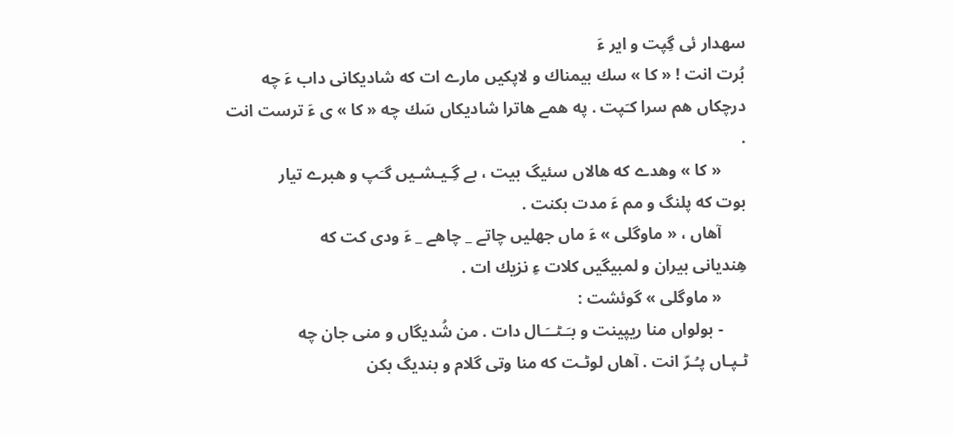سهدار ئی گِپت و اير ءَ
بُرت انت ! « كا » سك بيمناك و لاپكيں مارے ات كه شاديكانی داب ءَ چه
درچكاں هم سرا كـَپت . په همے هاترا شاديكاں سَك چه « كا » ی ءَ ترست انت
.
      « كا » وهدے كه هالاں سئيگ بيت ، بے گِـيـشـيں گـَپ و هبرے تيار
بوت كه پلنگ و مم ءَ مدت بكنت .
      آهاں ، « ماوگلی » ءَ ماں جهليں چاتے _ چاهے _ ءَ ودی كت كه
هِنديانی بيران و لمبيگيں كلات ءِ نزيك ات .
      « ماوگلی » گوئشت :
      - بولواں منا ريپينت و بـَـٹــَـال دات . من شُديگاں و منی جان چه
ٹـپـاں پـُـرّ انت . آهاں لوٹـت كه منا وتی گلام و بنديگ بكن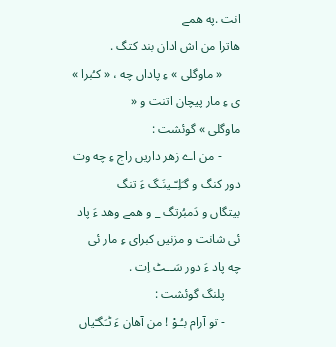انت .په همے
هاترا من اش ادان بند كتگ .
      « ماوگلی » ءِ پاداں چه ، « كـُبرا » ی ءِ مار پيچان اتنت و «
ماوگلی » گوئشت :
      - من اے زهر داريں راج ءِ چه وت دور كنگ و گـَلِـّـينَـگ ءَ تنگ
بيتگاں و دَمبُرتگ _ و همے وهد ءَ پاد ئی شانت و مزنيں كبرای ءِ مار ئی
چه پاد ءَ دور سَــٹ اِت .
     پلنگ گوئشت :
     - تو آرام بـُـوْ ! من آهان ءَ ٹـَگـّياں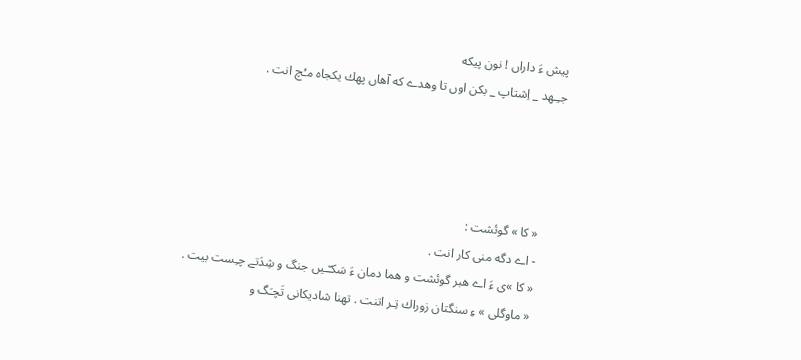پيش ءَ داراں ! نون پيكه
جـِـهد _ اِشتاپ _ بكن اوں تا وهدے كه آهاں پهك يكجاه مـُچ انت .




     « كا » گوئشت :
     - اے دگه منی كار انت .
     « كا »ی ءَ اے هبر گوئشت و هما دمان ءَ سَكـّـيں جنگ و شِدَتے چـِست بيت .
     « ماوگلی » ءِ سنگتان زوراك تِـر اتنت . تهنا شاديكانی تَچـَگ و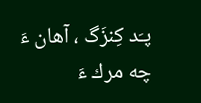پـَد كِنزَگ ، آهان ءَ چه مرك ءَ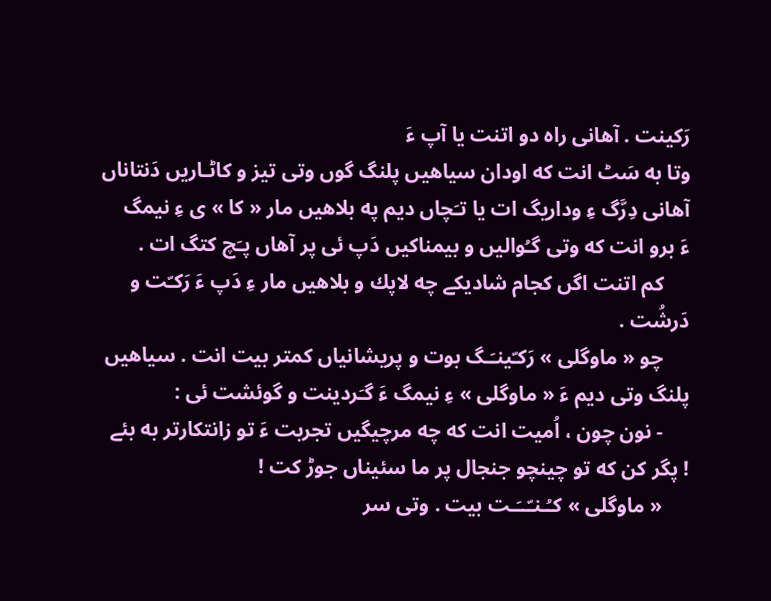رَكينت . آهانی راه دو اتنت يا آپ ءَ
وتا به سَٹ انت كه اودان سياهيں پلنگ گوں وتی تيز و كاٹـاريں دَنتاناں
آهانی دِرَّگ ءِ وداريگ ات يا تـَچاں ديم په بلاهيں مار « كا » ی ءِ نيمگ
ءَ برو انت كه وتی گـُواليں و بيمناكيں دَپ ئی پر آهاں پـَچ كتگ ات .
     كم اتنت اگں كجام شاديكے چه لاپك و بلاهيں مار ءِ دَپ ءَ رَكـّت و دَرشُت .
     چو « ماوگلی » رَكـّينـَـگ بوت و پريشانياں كمتر بيت انت . سياهيں
پلنگ وتی ديم ءَ « ماوگلی » ءِ نيمگ ءَ گـَردينت و گوئشت ئی :
     - نون چون ، اُميت انت كه چه مرچيگيں تجربت ءَ تو زانتكارتر به بئے
! پگر كن كه تو چينچو جنجال پر ما سئيناں جوڑ كت !
     « ماوگلی » كـُـنـّــَـت بيت . وتی سر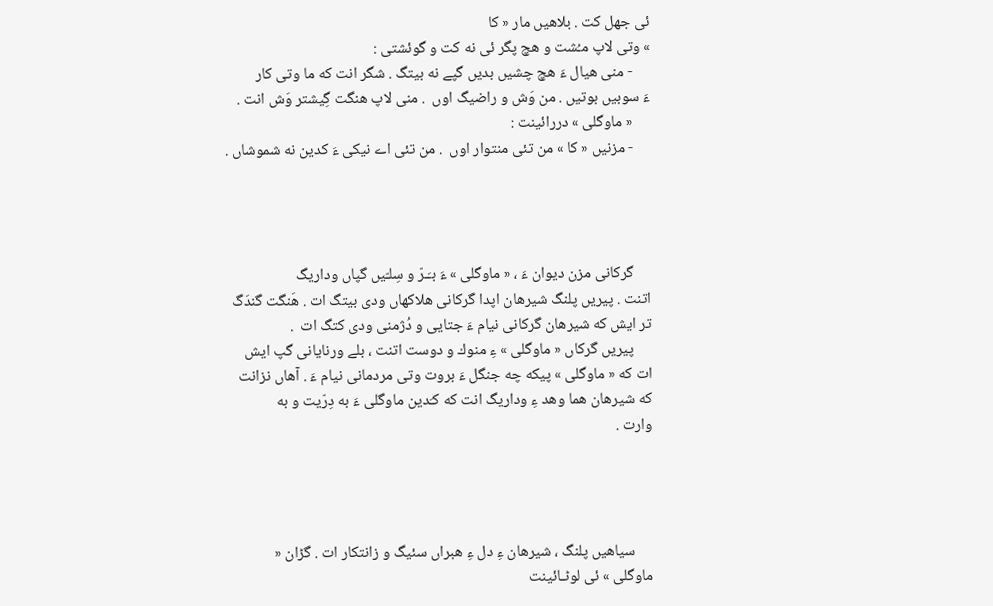ئی جهل كت . بلاهيں مار « كا
» وتی لاپ مـُشت و هچ پگر ئی نه كت و گوئشتی :
     - منی هيال ءَ هچ چشيں بديں گپے نه بيتگ . شگر انت كه ما وتی كار
ءَ سوبيں بوتيں . من وَش و راضيگ اوں  . منی لاپ هنگت گِيشتر وَش انت .
     « ماوگلی » دررائينت :
     - مزنيں « كا » من تئی منتوار اوں  . من تئی اے نيكی ءَ كدين نه شموشاں .




     گركانی مزن ديوان ءَ ، « ماوگلی » ءَ بـَـرّ و سِلـّيں گپاں وداريگ
اتنت . پيريں پلنگ شيرهان اپدا گركانی هلاكهاں ودی بيتگ ات . هَنگت گندَگ
تر ايش كه شيرهان گركانی نيام ءَ جتايی و دُژمنی ودی كتگ ات  .
     پيريں گركاں « ماوگلی » ءِ منوك و دوست اتنت ، بلے ورنايانی گپ ايش
ات كه « ماوگلی » پيكه چه جنگل ءَ بروت وتی مردمانی نيام ءَ . آهاں نزانت
كه شيرهان هما وهد ءِ وداريگ انت كه كـَدين ماوگلی ءَ به دِرّيت و به
وارت .




     سياهيں پلنگ ، شيرهان ءِ دل ءِ هبراں سئيگ و زانتكار ات . گڑان «
ماوگلی » ئی لوٹـائينت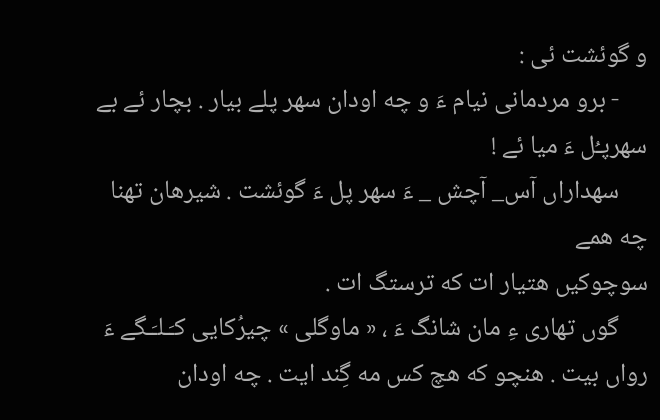و گوئشت ئی :
     - برو مردمانی نيام ءَ و چه اودان سهر پلے بيار . بچار ئے بے
سهرپـُل ءَ ميا ئے !
     سهداراں آس_ آچش _ ءَ سهر پل ءَ گوئشت . شيرهان تهنا چه همے
سوچوكيں هتيار ات كه ترستگ ات .
     گوں تهاری ءِ مان شانگ ءَ ، « ماوگلی » چيرُكايی كـَـلـَـگے ءَ
رواں بيت . هنچو كه هچ كس مه گِند ايت . چه اودان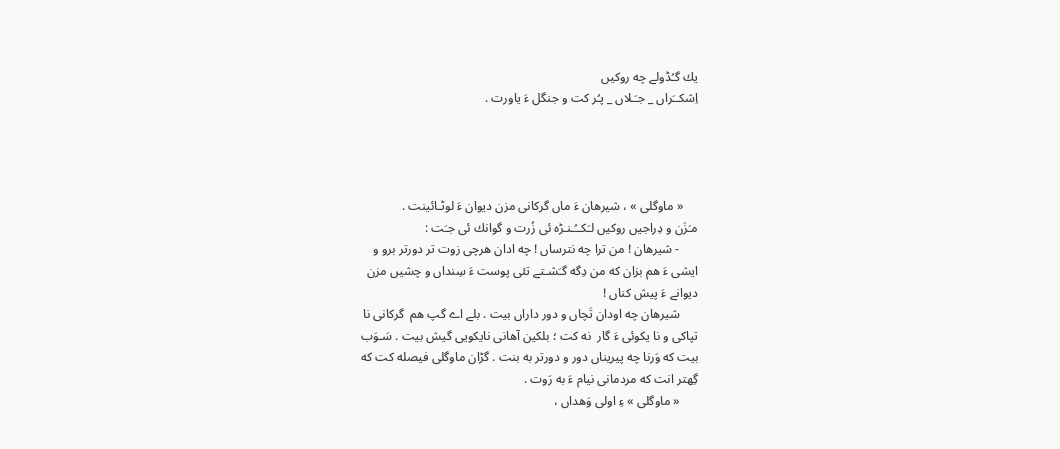يك گـُڈولے چه روكيں
اِشكــَراں _ جـَـلاں _ پـُر كت و جنگل ءَ ياورت .




     « ماوگلی » ، شيرهان ءَ ماں گركانی مزن ديوان ءَ لوٹـائينت .
مـَزَن و دِراجيں روكيں لـَكــُـنـڑه ئی زُرت و گوانك ئی جـَت :
      - شيرهان ! من ترا چه نترساں ! چه ادان هرچی زوت تر دورتر برو و
ايشی ءَ هم بزان كه من دِگه گـَشـتے تئی پوست ءَ سِنداں و چشيں مزن
ديوانے ءَ پيش كناں !
      شيرهان چه اودان تَچاں و دور داراں بيت . بلے اے گپ هم  گركانی نا
تپاكی و نا يكوئی ءَ گار  نه كت ؛ بلكين آهانی نايكويی گيش بيت . سَـوَب
بيت كه وَرنا چه پيريناں دور و دورتر به بنت . گڑان ماوگلی فيصله كت كه
گِهتر انت كه مردمانی نيام ءَ به رَوت .
      « ماوگلی » ءِ اولی وَهداں ،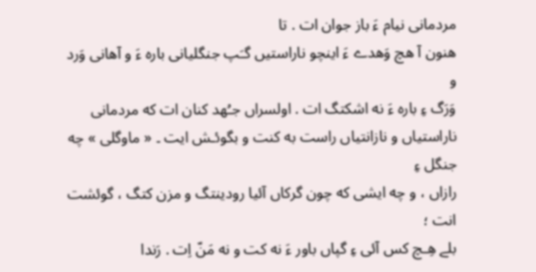مردمانی نيام ءَ باز جوان ات . تا
هنون آ هچ وَهدے ءَ اينچو ناراستيں گـَپ جنگليانی باره ءَ و آهانی وَرد و
وَرَگ ءِ باره ءَ نه اشكتگ ات . اولسراں جـُهد كنان ات كه مردمانی
ناراستياں و نازانتياں راست به كنت و بگوئـش ايت ۔ « ماوگلی » چه جنگل ءِ
رازاں ، و چه ايشی كه چون گركاں آئيا رودينتگ و مزن كتگ ، گوئشت انت ؛
بلے هِـچ كس آئی ءِ گپاں باور ءَ نه كت و نه مَنّ اِت . رَندا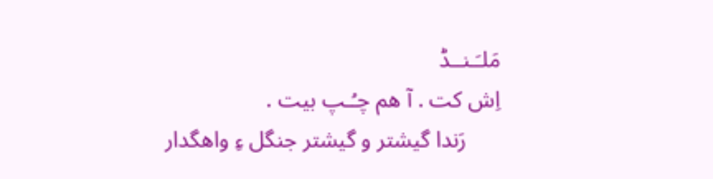مَلـَـنــڈ
اِش كت . آ هم چـُـپ بيت .
      رَندا گيشتر و گيشتر جنگل ءِ واهگدار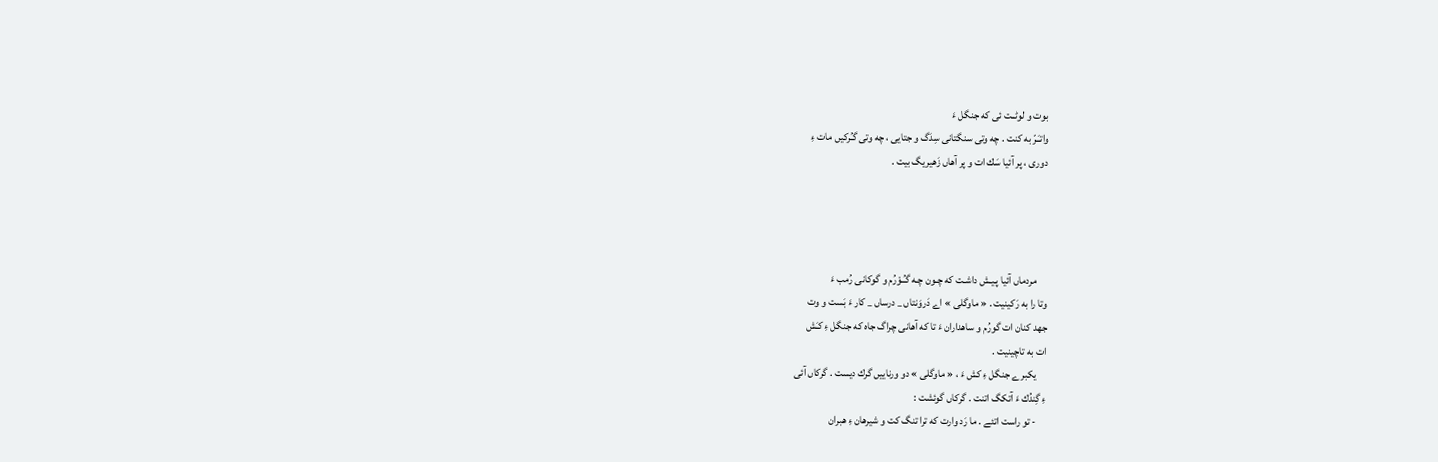بوت و لوٹــت ئی كه جنگل ءَ
واتـَـرّ به كنت . چه وتی سنگتانی سِدَگ و جتايی ، چه وتی گـُركيں مات ءِ
دوری ، پر آئيا سَك ات و پر آهاں زَهيريگ بيت .




     مردماں آئيا پـيـش داشـت كه چـون چـه گـُـوْرُم و گوكانی رُمب ءَ
وتا را به رَكينيت . « ماوگلی » اے دَروَنتاں _ درساں _ كار ءَ بَست و وت
جهد كنان ات گورُم و ساهداران ءَ تا كه آهانی چراگ جاه كه جنگل ءِ كـَش
ات به تاچينيت .
     يكبرے جنگل ءِ كش ءَ ، « ماوگلی » دو ورناييں گرك ديست . گركاں آئی
ءِ گِندُك ءَ آتكگ اتنت . گركاں گوئشت :
     - تو راست اتئے . ما رَد وارت كه ترا تنگ كت و شيرهان ءِ هبران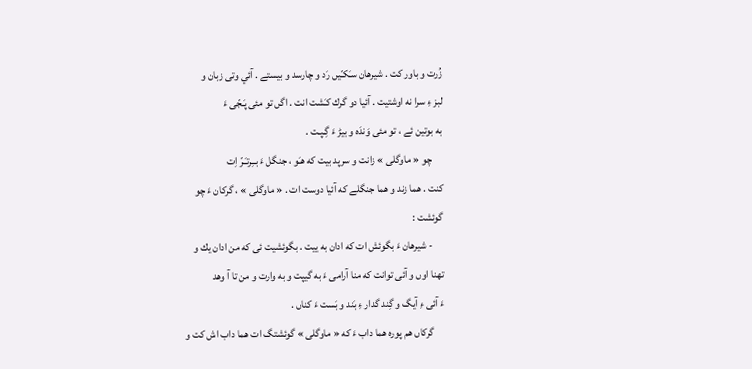زُرت و باور كت . شيرهان سـَكـّيں رَد و چارسد و بيستے . آئي وتی زبان و
لبز ءِ سرا نه اوشتيت . آئيا دو گرك كـَشت انت . اگں تو مئی پَـجّی‌ ءَ
به بوتين ئے ، تو مئی وَندَه و بيڑ ءَ گِـپـت .
     چو « ماوگلی » زانت و سرپد بيت كه هـَو ، جنگل ءَ بــِرتـَـرّ اِت
كنت . هما زند و هما جنگلے كه آئيا دوست ات . « ماوگلی » ، گركان ءَ چو
گوئشت :
     - شيرهان ءَ بگوئش ات كه ادان به ييت . بگوئشيت ئی كه من ادان يك و
تهنا اوں و آئی توانت كه منا آرامی ءَ به گيپت و به وارت و من تا آ وهد
ءَ آئی ءِ آيگ و گِند گدار ءِ بَند و بَست ءَ كناں .
     گركاں هم پوره هما داب ءَ كه « ماوگلی » گوئشتگ ات هما داب اش كت و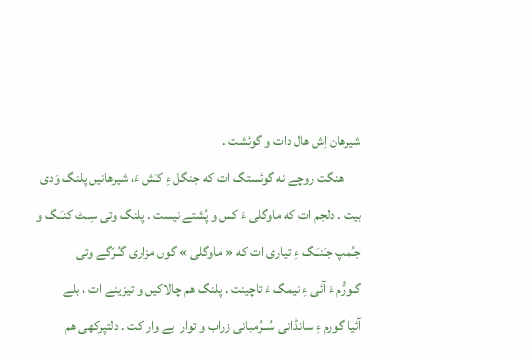شيرهان اِش هال دات و گوئشت .
      هنگت روچے نه گوئستگ ات كه جنگل ءِ كـَش ءَ، شيرهانيں پلنگ وَدی
بيت . دلجم ات كه ماوگلی ءَ كس و پُشتے نيست . پلنگ وتی سِــٹ كنـَـگ و
جـُمپ جـَنـَـگ ءِ تياری ات كه « ماوگلی » گوں مزاری گـُـرّگے وتی
گـورُّم ءَ آئی ءِ نيمگ ءَ تاچينت . پلنگ هم چالاكيں و تيزينے ات ، بلے
آئيا گورم ءِ سانڈانی سُــرُمبانی زراب و توار  بے وار كت . دلتپركهی هم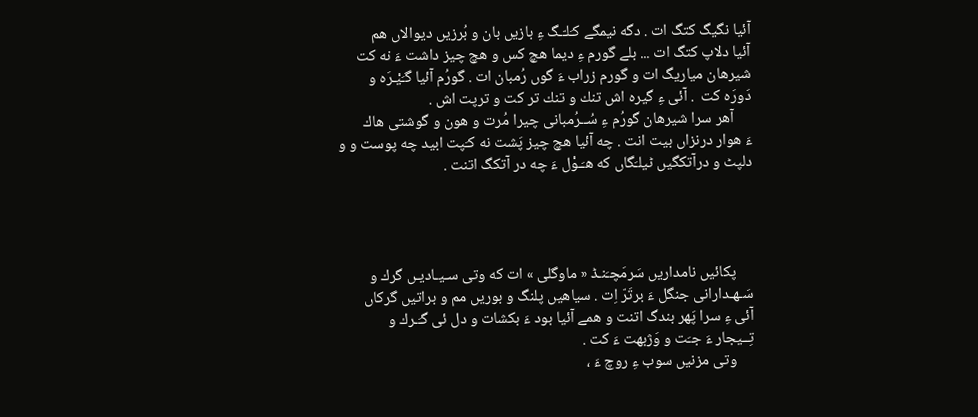آئيا نگيگ كتگ ات . دگه نيمگے كـَلـّـگ ءِ بازيں بان و بُرزيں ديوالاں هم
آئيا دلاپ كتگ ات ... بلے گورم ءِ ديما هچ كس و هچ چيز داشت ءَ نه كت
شيرهان مياريگ ات و گورم زراب ءَ گوں رُمبان ات . گورُم آئیا گـَيْـرَه و
دَورَه كت  . آئی ءِ گيره اش تنك و تنك تر كت و ترپت اش .
     آهر سرا شيرهان گورُم ءِ سُــرُمبانی چيرا مُرت و هون و گوشتی هاك
ءَ هوار درنزاں بيت انت . چه آئيا هچ چيز پَشت نه كـَپت ابيد چه پوست و و
دلپٹ و درآتكگيں ٹيلـَگاں كه هـَـوْل ءَ چه در آتكگ اتنت .




     پكائيں نامداريں سَرمَچـَنـڈ « ماوگلی » ات كه وتی سـيـاديـں گرك و
سَـهـدارانی جنگل ءَ برتَرّ اِت . سياهيں پلنگ و بوريں مم و براتيں گركاں
آئی ءِ سرا پَهر بندگ اتنت و همے آئيا بود ءَ بكشات و دل ئی گـَـرك و
تِــيجار ءَ جـَت و وَژبهت ءَ كت .
     وتی مزنيں سوب ءِ روچ ءَ ،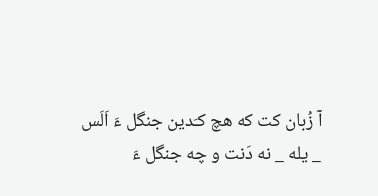آ زُبان كت كه هچ كـَدين جنگل ءَ اَلَس
_ يله _ نه دَنت و چه جنگل ءَ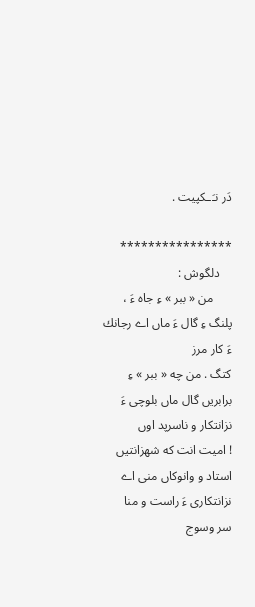دَر نـَ‌ـكپيت .

****************
    دلگوش :
      من « ببر » ءِ جاه ءَ ، پلنگ ءِ گال ءَ ماں اے رجانك ءَ كار مرز
كتگ . من چه « ببر » ءِ برابريں گال ماں بلوچی ءَ نزانتكار و ناسرپد اوں
! اميت انت كه شهزانتيں استاد و وانوكاں منی اے نزانتكاری ءَ راست و منا
سر وسوج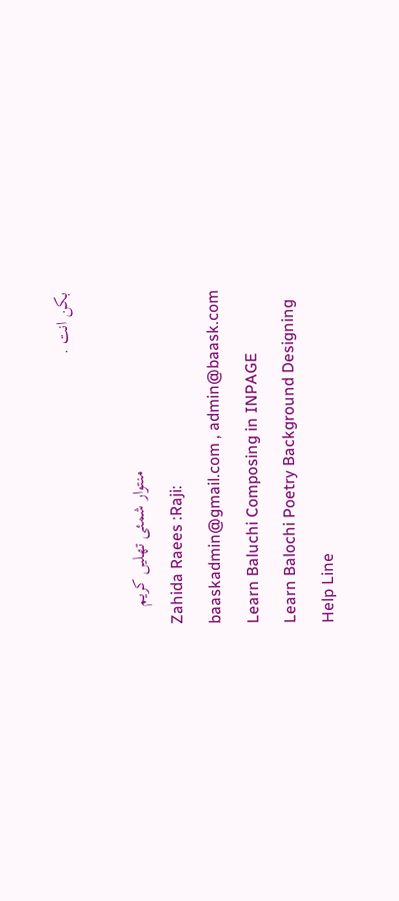بكن انت .

                                          منتوار شمئی تهليں كريم
Zahida Raees :Raji:
baaskadmin@gmail.com , admin@baask.com
Learn Baluchi Composing in INPAGE
Learn Balochi Poetry Background Designing
Help Line